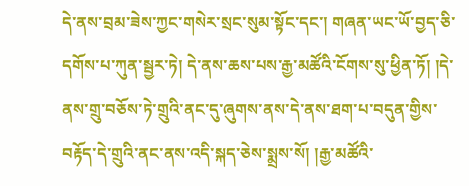དེ་ནས་བྲམ་ཟེས་ཀྱང་གསེར་སྲང་སུམ་སྟོང་དང་། གཞན་ཡང་ཡོ་བྱད་ཅི་དགོས་པ་ཀུན་སྦྱར་ཏེ། དེ་ནས་ཆས་པས་རྒྱ་མཚོའི་ངོགས་སུ་ཕྱིན་ཏོ། །དེ་ནས་གྲུ་བཅོས་ཏེ་གྲུའི་ནང་དུ་ཞུགས་ནས་དེ་ནས་ཐག་པ་བདུན་གྱིས་བརྟོད་དེ་གྲུའི་ནང་ནས་འདི་སྐད་ཅེས་སྨྲས་སོ། །རྒྱ་མཚོའི་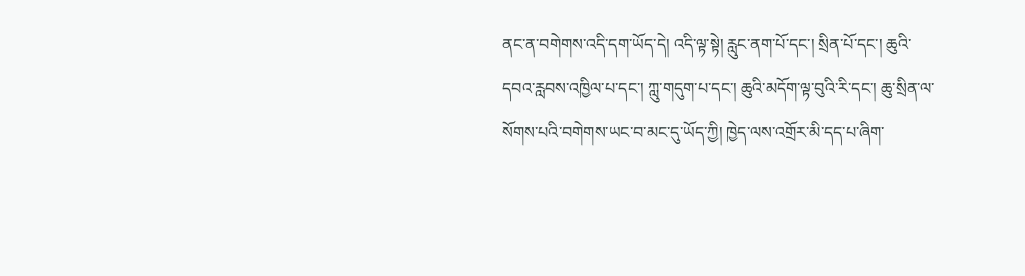ནང་ན་བགེགས་འདི་དག་ཡོད་དེ། འདི་ལྟ་སྟེ། རླུང་ནག་པོ་དང་། སྲིན་པོ་དང་། ཆུའི་དབའ་རླབས་འཁྱིལ་པ་དང་། ཀླུ་གདུག་པ་དང་། ཆུའི་མདོག་ལྟ་བུའི་རི་དང་། ཆུ་སྲིན་ལ་སོགས་པའི་བགེགས་ཡང་བ་མང་དུ་ཡོད་ཀྱི། ཁྱེད་ལས་འགྲོར་མི་དད་པ་ཞིག་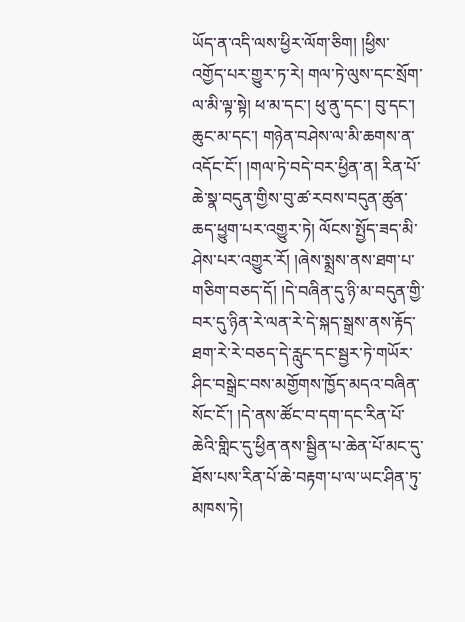ཡོད་ན་འདི་ལས་ཕྱིར་ལོག་ཅིག། །ཕྱིས་འགྱོད་པར་གྱུར་ཏ་རེ། གལ་ཏེ་ལུས་དང་སྲོག་ལ་མི་ལྟ་སྟེ། ཕ་མ་དང་། ཕུ་ནུ་དང་། བུ་དང་། ཆུང་མ་དང་། གཉེན་བཤེས་ལ་མི་ཆགས་ན་འདོང་ངོ་། །གལ་ཏེ་བདེ་བར་ཕྱིན་ན། རིན་པོ་ཆེ་སྣ་བདུན་གྱིས་བུ་ཚ་རབས་བདུན་ཚུན་ཆད་ཕྱུག་པར་འགྱུར་ཏེ། ལོངས་སྤྱོད་ཟད་མི་ཤེས་པར་འགྱུར་རོ། །ཞེས་སྨྲས་ནས་ཐག་པ་གཅིག་བཅད་དོ། །དེ་བཞིན་དུ་ཉི་མ་བདུན་གྱི་བར་དུ་ཉིན་རེ་ལན་རེ་དེ་སྐད་སྒྲས་ནས་རྟོད་ཐག་རེ་རེ་བཅད་དེ་རླུང་དང་སྦྱར་ཏེ་གཡོར་ཤིང་བསྒྲེང་བས་མགྱོགས་ཁྱོད་མདའ་བཞིན་སོང་ངོ་། །དེ་ནས་ཚོང་བ་དག་དང་རིན་པོ་ཆེའི་གླིང་དུ་ཕྱིན་ནས་སྦྱིན་པ་ཆེན་པོ་མང་དུ་ཐོས་པས་རིན་པོ་ཆེ་བརྟག་པ་ལ་ཡང་ཤིན་ཏུ་མཁས་ཏེ།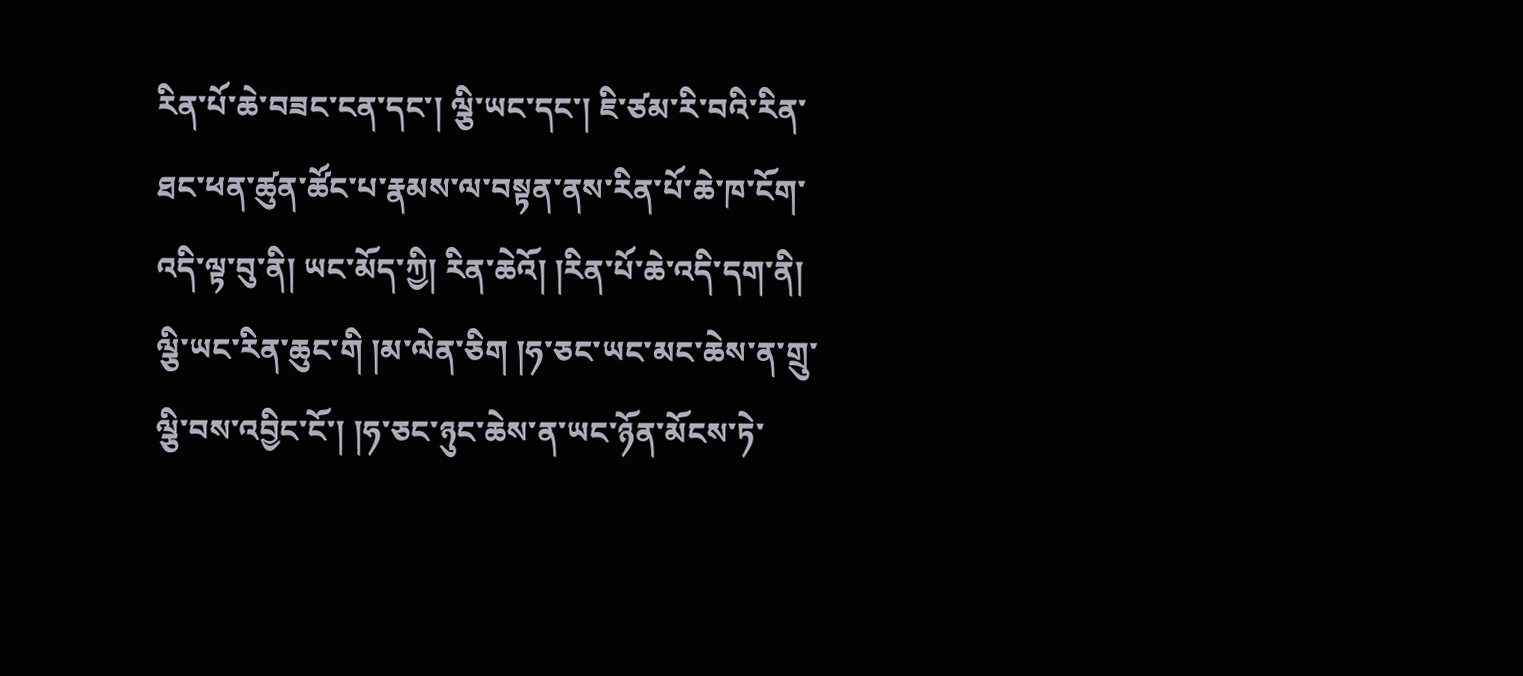རིན་པོ་ཆེ་བཟང་ངན་དང་། ལྕི་ཡང་དང་། ཇི་ཙམ་རི་བའི་རིན་ཐང་ཕན་ཚུན་ཚོང་པ་རྣམས་ལ་བསྟན་ནས་རིན་པོ་ཆེ་ཁ་ངོག་འདི་ལྟ་བུ་ནི། ཡང་མོད་ཀྱི། རིན་ཆེའོ། །རིན་པོ་ཆེ་འདི་དག་ནི། ལྕི་ཡང་རིན་ཆུང་གི །མ་ལེན་ཅིག །ཧ་ཅང་ཡང་མང་ཆེས་ན་གྲུ་ལྕི་བས་འབྱིང་ངོ་། །ཧ་ཅང་ཉུང་ཆེས་ན་ཡང་ཉོན་མོངས་ཏེ་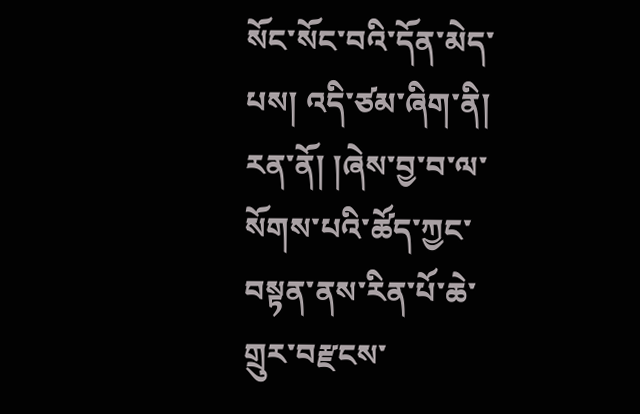སོང་སོང་བའི་དོན་མེད་པས། འདི་ཙམ་ཞིག་ནི། རན་ནོ། །ཞེས་བྱ་བ་ལ་སོགས་པའི་ཚོད་ཀྱང་བསྟན་ནས་རིན་པོ་ཆེ་གྲུར་བརྫངས་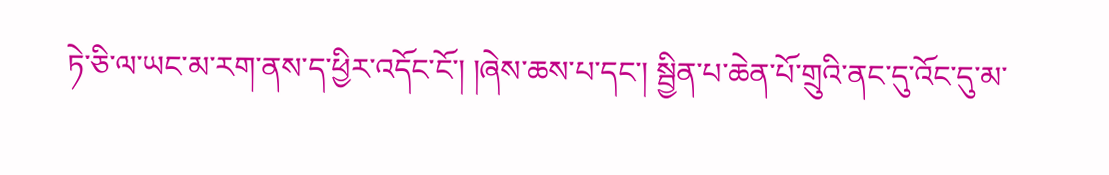ཏེ་ཅི་ལ་ཡང་མ་རག་ནས་ད་ཕྱིར་འདོང་ངོ་། །ཞེས་ཆས་པ་དང་། སྦྱིན་པ་ཆེན་པོ་གྲུའི་ནང་དུ་འོང་དུ་མ་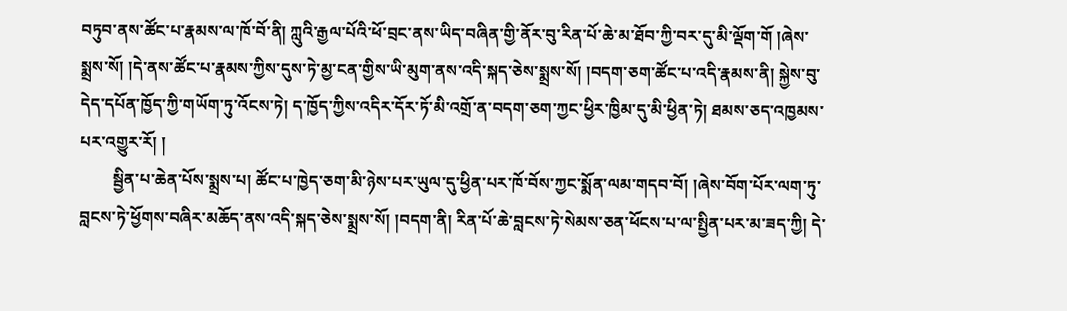བཏུབ་ནས་ཚོང་པ་རྣམས་ལ་ཁོ་བོ་ནི། ཀླུའི་རྒྱལ་པོའི་ཕོ་བྲང་ནས་ཡིད་བཞིན་གྱི་ནོར་བུ་རིན་པོ་ཆེ་མ་ཐོབ་ཀྱི་བར་དུ་མི་ལྡོག་གོ །ཞེས་སྨྲས་སོ། །དེ་ནས་ཚོང་པ་རྣམས་ཀྱིས་དུས་ཏེ་མྱ་ངན་གྱིས་ཡི་མུག་ནས་འདི་སྐད་ཅེས་སྨྲས་སོ། །བདག་ཅག་ཚོང་པ་འདི་རྣམས་ནི། སྐྱེས་བུ་དེད་དཔོན་ཁྱོད་ཀྱི་གཡོག་ཏུ་འོངས་ཏེ། ད་ཁྱོད་ཀྱིས་འདིར་དོར་ཏོ་མི་འགྲོ་ན་བདག་ཅག་ཀྱང་ཕྱིར་ཁྱིམ་དུ་མི་ཕྱིན་ཏེ། ཐམས་ཅད་འཁྱམས་པར་འགྱུར་རོ། །
        སྦྱིན་པ་ཆེན་པོས་སྨྲས་པ། ཚོང་པ་ཁྱེད་ཅག་མི་ཉེས་པར་ཡུལ་དུ་ཕྱིན་པར་ཁོ་བོས་ཀྱང་སྨོན་ལམ་གདབ་བོ། །ཞེས་བོག་པོར་ལག་ཏུ་བླངས་ཏེ་ཕྱོགས་བཞིར་མཆོད་ནས་འདི་སྐད་ཅེས་སྨྲས་སོ། །བདག་ནི། རིན་པོ་ཆེ་བླངས་ཏེ་སེམས་ཅན་ཕོངས་པ་ལ་སྤྱིན་པར་མ་ཟད་ཀྱི། དེ་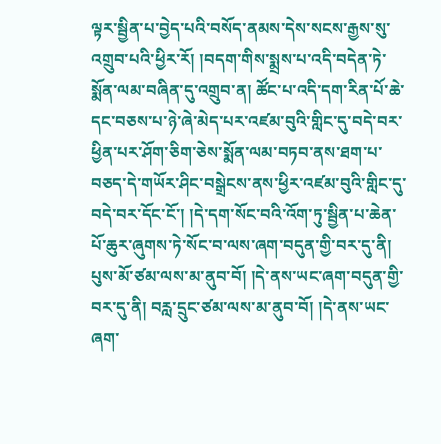ལྟར་སྦྱིན་པ་བྱེད་པའི་བསོད་ནམས་དེས་སངས་རྒྱས་སུ་འགྲུབ་པའི་ཕྱིར་རོ། །བདག་གིས་སྨྲས་པ་འདི་བདེན་ཏེ་སྨོན་ལམ་བཞིན་དུ་འགྲུབ་ན། ཚོང་པ་འདི་དག་རིན་པོ་ཆེ་དང་བཅས་པ་ཉེ་ཞེ་མེད་པར་འཛམ་བུའི་གླིང་དུ་བདེ་བར་ཕྱིན་པར་ཤོག་ཅིག་ཅེས་སྨོན་ལམ་བཏབ་ནས་ཐག་པ་བཅད་དེ་གཡོར་ཤིང་བསྒྲེངས་ནས་ཕྱིར་འཛམ་བུའི་གླིང་དུ་བདེ་བར་དོང་ངོ་། །དེ་དག་སོང་བའི་འོག་ཏུ་སྦྱིན་པ་ཆེན་པོ་ཆུར་ཞུགས་ཏེ་སོང་བ་ལས་ཞག་བདུན་གྱི་བར་དུ་ནི། པུས་མོ་ཙམ་ལས་མ་ནུབ་བོ། །དེ་ནས་ཡང་ཞག་བདུན་གྱི་བར་དུ་ནི། བརླ་དྲུང་ཙམ་ལས་མ་ནུབ་བོ། །དེ་ནས་ཡང་ཞག་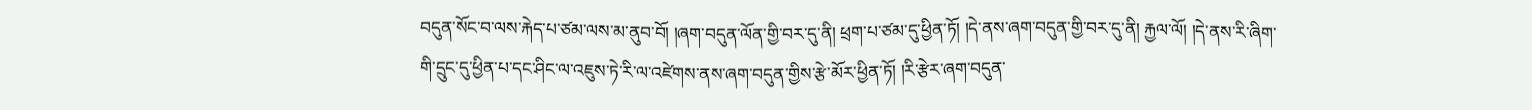བདུན་སོང་བ་ལས་རྐེད་པ་ཙམ་ལས་མ་ནུབ་བོ། །ཞག་བདུན་ལོན་གྱི་བར་དུ་ནི། ཕྲག་པ་ཙམ་དུ་ཕྱིན་ཏོ། །དེ་ནས་ཞག་བདུན་གྱི་བར་དུ་ནི། རྐྱལ་ལོ། །དེ་ནས་རི་ཞིག་གི་དྲུང་དུ་ཕྱིན་པ་དང་ཤིང་ལ་འཇུས་ཏེ་རི་ལ་འཛེགས་ནས་ཞག་བདུན་གྱིས་རྩེ་མོར་ཕྱིན་ཏོ། །རི་རྩེར་ཞག་བདུན་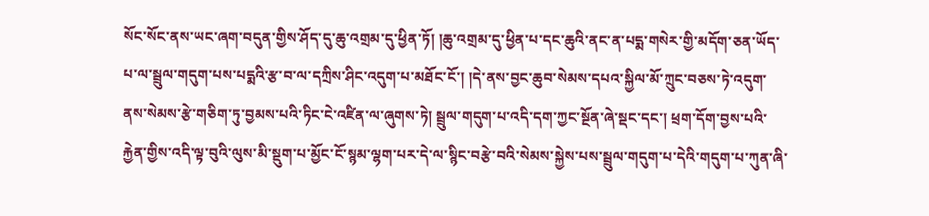སོང་སོང་ནས་ཡང་ཞག་བདུན་གྱིས་ཤོད་དུ་ཆུ་འགྲམ་དུ་ཕྱིན་ཏོ། །ཆུ་འགྲམ་དུ་ཕྱིན་པ་དང་ཆུའི་ནང་ན་པདྨ་གསེར་གྱི་མདོག་ཅན་ཡོད་པ་ལ་སྦྲུལ་གདུག་པས་པདྨའི་རྩ་བ་ལ་དཀྲིས་ཤིང་འདུག་པ་མཐོང་ངོ་། །དེ་ནས་བྱང་ཆུབ་སེམས་དཔའ་སྐྱིལ་མོ་ཀྲུང་བཅས་ཏེ་འདུག་ནས་སེམས་རྩེ་གཅིག་ཏུ་བྱམས་པའི་ཏིང་ངེ་འཛིན་ལ་ཞུགས་ཏེ། སྦྲུལ་གདུག་པ་འདི་དག་ཀྱང་སྔོན་ཞེ་སྡང་དང་། ཕྲག་དོག་བྱས་པའི་རྐྱེན་གྱིས་འདི་ལྟ་བུའི་ལུས་མི་སྡུག་པ་མྱོང་ངོ་སྙམ་ལྷག་པར་དེ་ལ་སྙིང་བརྩེ་བའི་སེམས་སྐྱེས་པས་སྦྲུལ་གདུག་པ་དེའི་གདུག་པ་ཀུན་ཞི་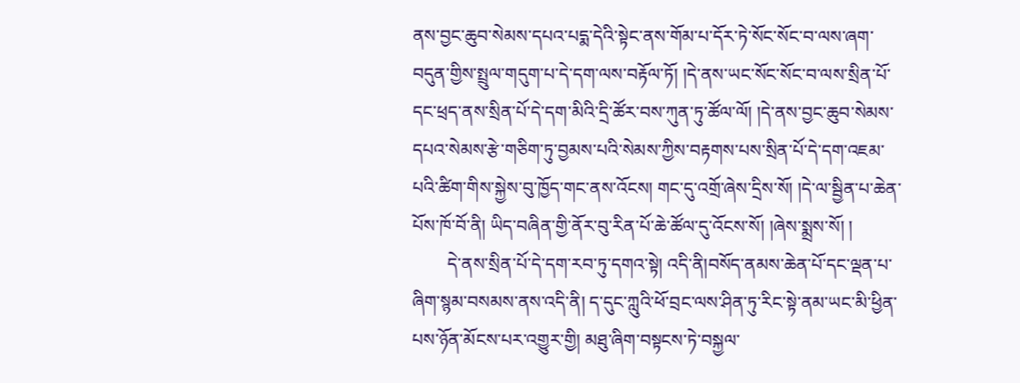ནས་བྱང་ཆུབ་སེམས་དཔའ་པདྨ་དེའི་སྟེང་ནས་གོམ་པ་དོར་ཏེ་སོང་སོང་བ་ལས་ཞག་བདུན་གྱིས་སྤྲུལ་གདུག་པ་དེ་དག་ལས་བརྟོལ་ཏོ། །དེ་ནས་ཡང་སོང་སོང་བ་ལས་སྲིན་པོ་དང་ཕྲད་ནས་སྲིན་པོ་དེ་དག་མིའི་དྲི་ཚོར་བས་ཀུན་ཏུ་ཚོལ་ལོ། །དེ་ནས་བྱང་ཆུབ་སེམས་དཔའ་སེམས་རྩེ་གཅིག་ཏུ་བྱམས་པའི་སེམས་ཀྱིས་བརྟགས་པས་སྲིན་པོ་དེ་དག་འཇམ་པའི་ཚིག་གིས་སྐྱེས་བུ་ཁྱོད་གང་ནས་འོངས། གང་དུ་འགྲོ་ཞེས་དྲིས་སོ། །དེ་ལ་སྦྱིན་པ་ཆེན་པོས་ཁོ་བོ་ནི། ཡིད་བཞིན་གྱི་ནོར་བུ་རིན་པོ་ཆེ་ཚོལ་དུ་འོངས་སོ། །ཞེས་སྨྲས་སོ། །
        དེ་ནས་སྲིན་པོ་དེ་དག་རབ་ཏུ་དགའ་སྟེ། འདི་ནི།བསོད་ནམས་ཆེན་པོ་དང་ལྡན་པ་ཞིག་སྙམ་བསམས་ནས་འདི་ནི། ད་དུང་ཀླུའི་ཕོ་བྲང་ལས་ཤིན་ཏུ་རིང་སྟེ་ནམ་ཡང་མི་ཕྱིན་པས་ཉོན་མོངས་པར་འགྱུར་གྱི། མཐུ་ཞིག་བསྟངས་ཏེ་བསྐྱལ་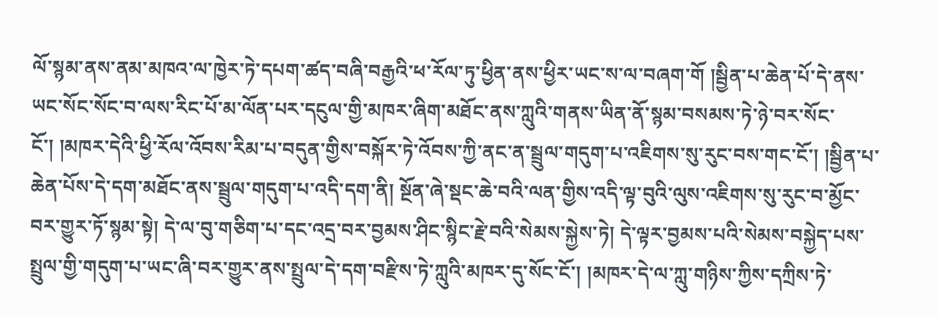ལོ་སྙམ་ནས་ནམ་མཁའ་ལ་ཁྱེར་ཏེ་དཔག་ཚད་བཞི་བརྒྱའི་ཕ་རོལ་ཏུ་ཕྱིན་ནས་ཕྱིར་ཡང་ས་ལ་བཞག་གོ །སྦྱིན་པ་ཆེན་པོ་དེ་ནས་ཡང་སོང་སོང་བ་ལས་རིང་པོ་མ་ལོན་པར་དངུལ་གྱི་མཁར་ཞིག་མཐོང་ནས་ཀླུའི་གནས་ཡིན་ནོ་སྙམ་བསམས་ཏེ་ཉེ་བར་སོང་ངོ་། །མཁར་དེའི་ཕྱི་རོལ་འོབས་རིམ་པ་བདུན་གྱིས་བསྐོར་ཏེ་འོབས་ཀྱི་ནང་ན་སྦྲུལ་གདུག་པ་འཇིགས་སུ་རུང་བས་གང་ངོ་། །སྦྱིན་པ་ཆེན་པོས་དེ་དག་མཐོང་ནས་སྦྲུལ་གདུག་པ་འདི་དག་ནི། སྔོན་ཞེ་སྡང་ཆེ་བའི་ལན་གྱིས་འདི་ལྟ་བུའི་ལུས་འཇིགས་སུ་རུང་བ་མྱོང་བར་གྱུར་ཏོ་སྙམ་སྟེ། དེ་ལ་བུ་གཅིག་པ་དང་འདྲ་བར་བྱམས་ཤིང་སྙིང་རྗེ་བའི་སེམས་སྐྱེས་ཏེ། དེ་ལྟར་བྱམས་པའི་སེམས་བསྐྱེད་པས་སྤྲུལ་གྱི་གདུག་པ་ཡང་ཞི་བར་གྱུར་ནས་སྤྲུལ་དེ་དག་བརྫིས་ཏེ་ཀླུའི་མཁར་དུ་སོང་ངོ་། །མཁར་དེ་ལ་ཀླུ་གཉིས་ཀྱིས་དཀྲིས་ཏེ་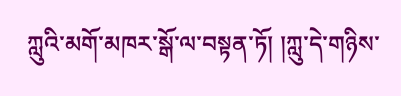ཀླུའི་མགོ་མཁར་སྒོ་ལ་བསྟན་ཏོ། །ཀླུ་དེ་གཉིས་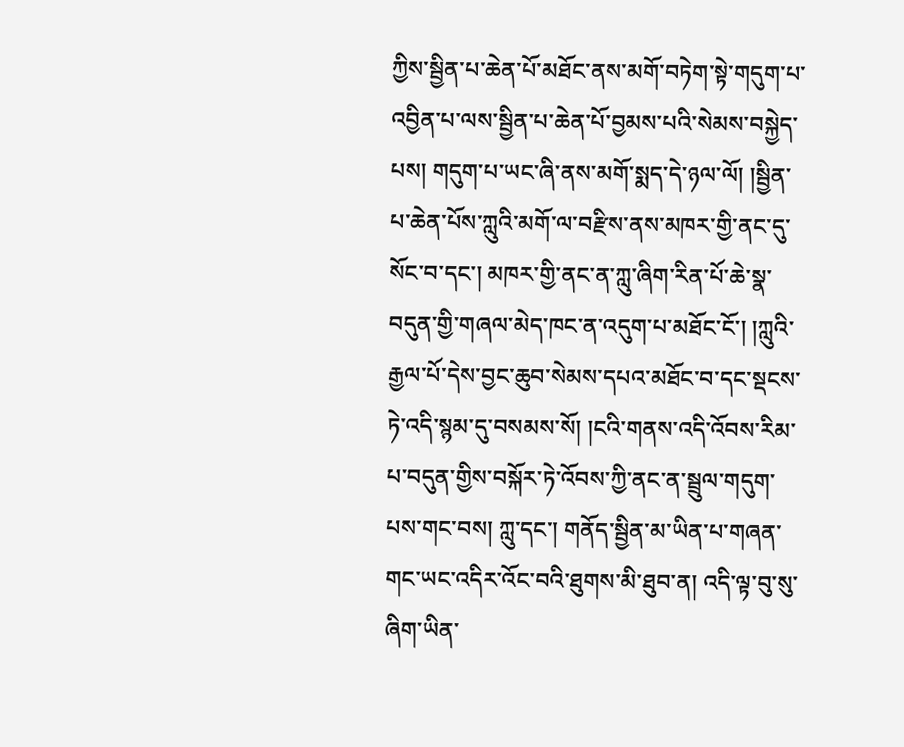ཀྱིས་སྦྱིན་པ་ཆེན་པོ་མཐོང་ནས་མགོ་བཏེག་སྟེ་གདུག་པ་འབྱིན་པ་ལས་སྦྱིན་པ་ཆེན་པོ་བྱམས་པའི་སེམས་བསྐྱེད་པས། གདུག་པ་ཡང་ཞི་ནས་མགོ་སྨད་དེ་ཉལ་ལོ། །སྦྱིན་པ་ཆེན་པོས་ཀླུའི་མགོ་ལ་བརྫིས་ནས་མཁར་གྱི་ནང་དུ་སོང་བ་དང་། མཁར་གྱི་ནང་ན་ཀླུ་ཞིག་རིན་པོ་ཆེ་སྣ་བདུན་གྱི་གཞལ་མེད་ཁང་ན་འདུག་པ་མཐོང་ངོ་། །ཀླུའི་རྒྱལ་པོ་དེས་བྱང་ཆུབ་སེམས་དཔའ་མཐོང་བ་དང་སྡངས་ཏེ་འདི་སྙམ་དུ་བསམས་སོ། །ངའི་གནས་འདི་འོབས་རིམ་པ་བདུན་གྱིས་བསྐོར་ཏེ་འོབས་ཀྱི་ནང་ན་སྦྲུལ་གདུག་པས་གང་བས། ཀླུ་དང་། གནོད་སྦྱིན་མ་ཡིན་པ་གཞན་གང་ཡང་འདིར་འོང་བའི་ཐུགས་མི་ཐུབ་ན། འདི་ལྟ་བུ་སུ་ཞིག་ཡིན་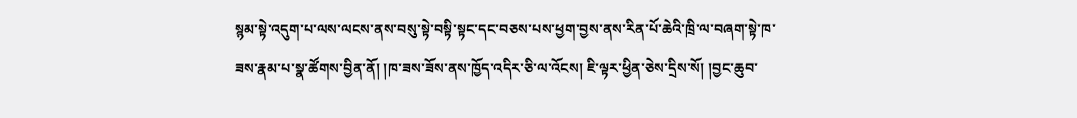སྙམ་སྟེ་འདུག་པ་ལས་ལངས་ནས་བསུ་སྟེ་བསྟི་སྟང་དང་བཅས་པས་ཕྱག་བྱས་ནས་རིན་པོ་ཆེའི་ཁྲི་ལ་བཞག་སྟེ་ཁ་ཟས་རྣམ་པ་སྣ་ཚོགས་བྱིན་ནོ། །ཁ་ཟས་ཟོས་ནས་ཁྱོད་འདིར་ཅི་ལ་འོངས། ཇི་ལྟར་ཕྱིན་ཅེས་དྲིས་སོ། །བྱང་ཆུབ་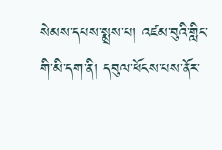སེམས་དཔས་སྨྲས་པ། འཛམ་བུའི་གླིང་གི་མི་དག་ནི། དབུལ་ཕོངས་པས་ནོར་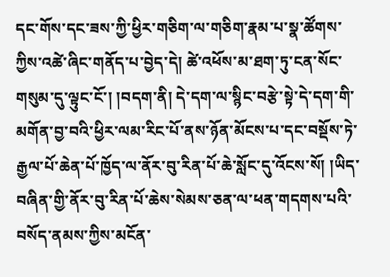དང་གོས་དང་ཟས་ཀྱི་ཕྱིར་གཅིག་ལ་གཅིག་རྣམ་པ་སྣ་ཚོགས་ཀྱིས་འཚེ་ཞིང་གནོད་པ་བྱེད་དེ། ཚེ་འཕོས་མ་ཐག་ཏུ་ངན་སོང་གསུམ་དུ་ལྟུང་ངོ་། །བདག་ནི། དེ་དག་ལ་སྙིང་བརྩེ་སྟེ་དེ་དག་གི་མགོན་བྱ་བའི་ཕྱིར་ལམ་རིང་པོ་ནས་ཉོན་མོངས་པ་དང་བསྡོས་ཏེ་རྒྱལ་པོ་ཆེན་པོ་ཁྱོད་ལ་ནོར་བུ་རིན་པོ་ཆེ་སློང་དུ་འོངས་སོ། །ཡིད་བཞིན་གྱི་ནོར་བུ་རིན་པོ་ཆེས་སེམས་ཅན་ལ་ཕན་གདགས་པའི་བསོད་ནམས་ཀྱིས་མངོན་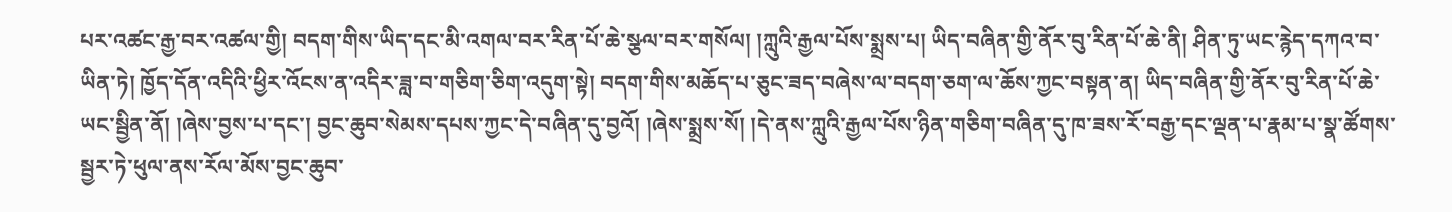པར་འཚང་རྒྱ་བར་འཚལ་གྱི། བདག་གིས་ཡིད་དང་མི་འགལ་བར་རིན་པོ་ཆེ་སྩལ་བར་གསོལ། །ཀླུའི་རྒྱལ་པོས་སྨྲས་པ། ཡིད་བཞིན་གྱི་ནོར་བུ་རིན་པོ་ཆེ་ནི། ཤིན་ཏུ་ཡང་རྙེད་དཀའ་བ་ཡིན་ཏེ། ཁྱོད་དོན་འདིའི་ཕྱིར་འོངས་ན་འདིར་ཟླ་བ་གཅིག་ཅིག་འདུག་སྟེ། བདག་གིས་མཆོད་པ་ཅུང་ཟད་བཞེས་ལ་བདག་ཅག་ལ་ཆོས་ཀྱང་བསྟན་ན། ཡིད་བཞིན་གྱི་ནོར་བུ་རིན་པོ་ཆེ་ཡང་སྦྱིན་ནོ། །ཞེས་བྱས་པ་དང་། བྱང་ཆུབ་སེམས་དཔས་ཀྱང་དེ་བཞིན་དུ་བྱའོ། །ཞེས་སྨྲས་སོ། །དེ་ནས་ཀླུའི་རྒྱལ་པོས་ཉིན་གཅིག་བཞིན་དུ་ཁ་ཟས་རོ་བརྒྱ་དང་ལྡན་པ་རྣམ་པ་སྣ་ཚོགས་སྦྱར་ཏེ་ཕུལ་ནས་རོལ་མོས་བྱང་ཆུབ་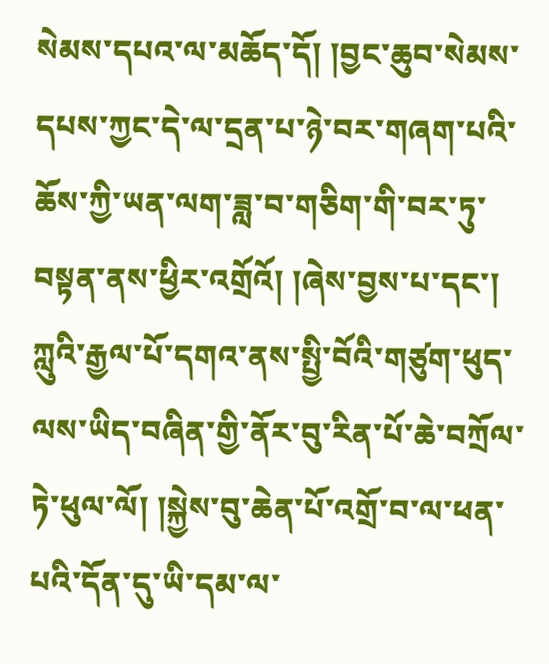སེམས་དཔའ་ལ་མཆོད་དོ། །བྱང་ཆུབ་སེམས་དཔས་ཀྱང་དེ་ལ་དྲན་པ་ཉེ་བར་གཞག་པའི་ཆོས་ཀྱི་ཡན་ལག་ཟླ་བ་གཅིག་གི་བར་ཏུ་བསྟན་ནས་ཕྱིར་འགྲོའོ། །ཞེས་བྱས་པ་དང་། ཀླུའི་རྒྱལ་པོ་དགའ་ནས་སྤྱི་བོའི་གཙུག་ཕུད་ལས་ཡིད་བཞིན་གྱི་ནོར་བུ་རིན་པོ་ཆེ་བཀྲོལ་ཏེ་ཕུལ་ལོ། །སྐྱེས་བུ་ཆེན་པོ་འགྲོ་བ་ལ་ཕན་པའི་དོན་དུ་ཡི་དམ་ལ་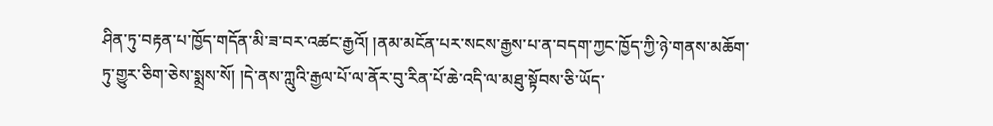ཤིན་ཏུ་བརྟན་པ་ཁྱོད་གདོན་མི་ཟ་བར་འཚང་རྒྱའོ། །ནམ་མངོན་པར་སངས་རྒྱས་པ་ན་བདག་ཀྱང་ཁྱོད་ཀྱི་ཉེ་གནས་མཆོག་ཏུ་གྱུར་ཅིག་ཅེས་སྨྲས་སོ། །དེ་ནས་ཀླུའི་རྒྱལ་པོ་ལ་ནོར་བུ་རིན་པོ་ཆེ་འདི་ལ་མཐུ་སྟོབས་ཅི་ཡོད་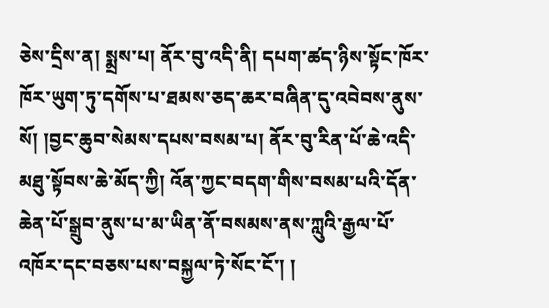ཅེས་དྲིས་ན། སྨྲས་པ། ནོར་བུ་འདི་ནི། དཔག་ཚད་ཉིས་སྟོང་ཁོར་ཁོར་ཡུག་ཏུ་དགོས་པ་ཐམས་ཅད་ཆར་བཞིན་དུ་འབེབས་ནུས་སོ། །བྱང་ཆུབ་སེམས་དཔས་བསམ་པ། ནོར་བུ་རིན་པོ་ཆེ་འདི་མཐུ་སྟོབས་ཆེ་མོད་ཀྱི། འོན་ཀྱང་བདག་གིས་བསམ་པའི་དོན་ཆེན་པོ་སྒྲུབ་ནུས་པ་མ་ཡིན་ནོ་བསམས་ནས་ཀླུའི་རྒྱལ་པོ་འཁོར་དང་བཅས་པས་བསྐྱལ་ཏེ་སོང་ངོ་། །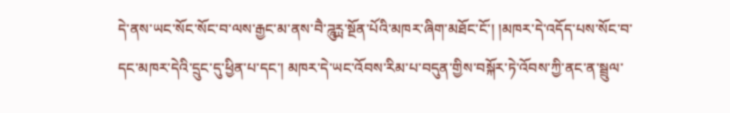དེ་ནས་ཡང་སོང་སོང་བ་ལས་རྒྱང་མ་ནས་བཻ་ཌཱུཪྻ་སྔོན་པོའི་མཁར་ཞིག་མཐོང་ངོ་། །མཁར་དེ་འདོད་པས་སོང་བ་དང་མཁར་དེའི་དྲུང་དུ་ཕྱིན་པ་དང་། མཁར་དེ་ཡང་འོབས་རིམ་པ་བདུན་གྱིས་བསྐོར་ཏེ་འོབས་ཀྱི་ནང་ན་སྦྲུལ་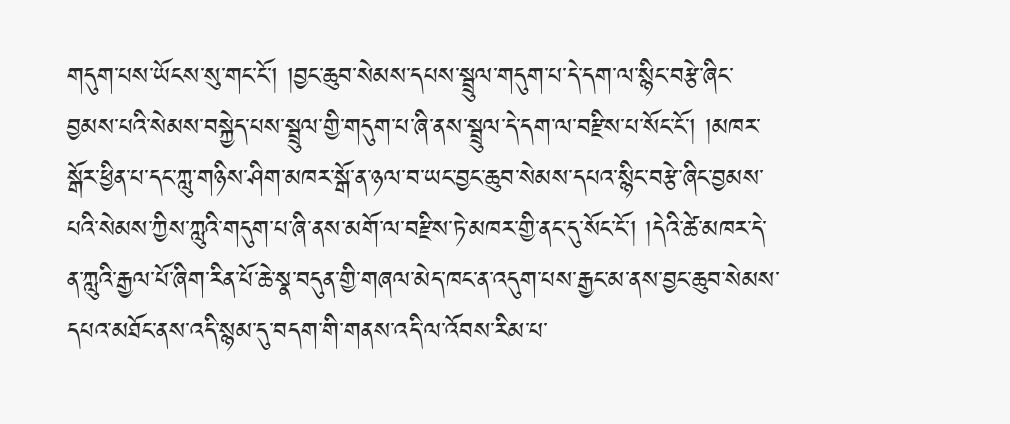གདུག་པས་ཡོངས་སུ་གང་ངོ་། །བྱང་ཆུབ་སེམས་དཔས་སྦྲུལ་གདུག་པ་དེ་དག་ལ་སྙིང་བརྩེ་ཞིང་བྱམས་པའི་སེམས་བསྐྱེད་པས་སྦྲུལ་གྱི་གདུག་པ་ཞི་ནས་སྦྲུལ་དེ་དག་ལ་བརྫིས་པ་སོང་ངོ་། །མཁར་སྒོར་ཕྱིན་པ་དང་ཀླུ་གཉིས་ཤིག་མཁར་སྒོ་ན་ཉལ་བ་ཡང་བྱང་ཆུབ་སེམས་དཔའ་སྙིང་བརྩེ་ཞིང་བྱམས་པའི་སེམས་ཀྱིས་ཀླུའི་གདུག་པ་ཞི་ནས་མགོ་ལ་བརྫིས་ཏེ་མཁར་གྱི་ནང་དུ་སོང་ངོ་། །དེའི་ཚེ་མཁར་དེ་ན་ཀླུའི་རྒྱལ་པོ་ཞིག་རིན་པོ་ཆེ་སྣ་བདུན་གྱི་གཞལ་མེད་ཁང་ན་འདུག་པས་རྒྱང་མ་ནས་བྱང་ཆུབ་སེམས་དཔའ་མཐོང་ནས་འདི་སྙམ་དུ་བདག་གི་གནས་འདི་ལ་འོབས་རིམ་པ་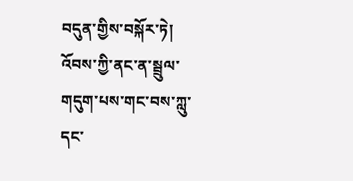བདུན་གྱིས་བསྐོར་ཏེ། འོབས་ཀྱི་ནང་ན་སྦྲུལ་གདུག་པས་གང་བས་ཀླུ་དང་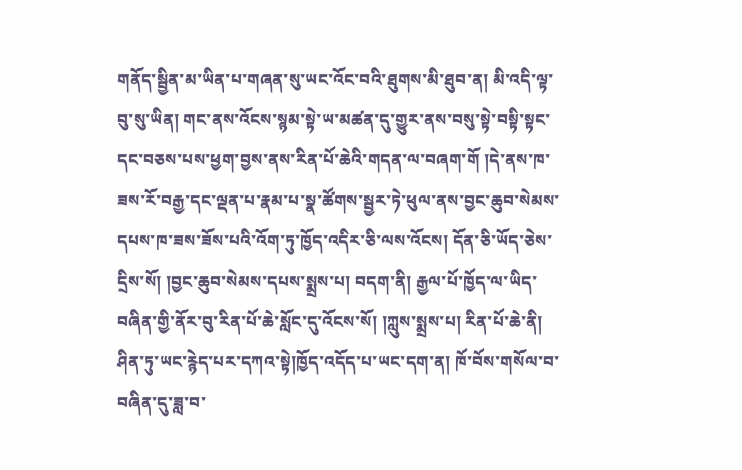གནོད་སྦྱིན་མ་ཡིན་པ་གཞན་སུ་ཡང་འོང་བའི་ཐུགས་མི་ཐུབ་ན། མི་འདི་ལྟ་བུ་སུ་ཡིན། གང་ནས་འོངས་སྙམ་སྟེ་ཡ་མཚན་དུ་གྱུར་ནས་བསུ་སྟེ་བསྟི་སྟང་དང་བཅས་པས་ཕྱག་བྱས་ནས་རིན་པོ་ཆེའི་གདན་ལ་བཞག་གོ །དེ་ནས་ཁ་ཟས་རོ་བརྒྱ་དང་ལྡན་པ་རྣམ་པ་སྣ་ཚོགས་སྦྱར་ཏེ་ཕུལ་ནས་བྱང་ཆུབ་སེམས་དཔས་ཁ་ཟས་ཟོས་པའི་འོག་ཏུ་ཁྱོད་འདིར་ཅི་ལས་འོངས། དོན་ཅི་ཡོད་ཅེས་དྲིས་སོ། །བྱང་ཆུབ་སེམས་དཔས་སྨྲས་པ། བདག་ནི། རྒྱལ་པོ་ཁྱོད་ལ་ཡིད་བཞིན་གྱི་ནོར་བུ་རིན་པོ་ཆེ་སློང་དུ་འོངས་སོ། །ཀླུས་སྨྲས་པ། རིན་པོ་ཆེ་ནི། ཤིན་ཏུ་ཡང་རྙེད་པར་དཀའ་སྟེ།ཁྱོད་འདོད་པ་ཡང་དག་ན། ཁོ་བོས་གསོལ་བ་བཞིན་དུ་ཟླ་བ་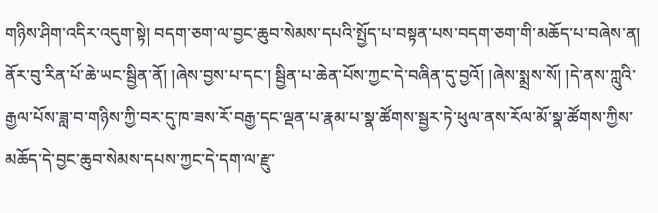གཉིས་ཤིག་འདིར་འདུག་སྟེ། བདག་ཅག་ལ་བྱང་ཆུབ་སེམས་དཔའི་སྤྱོད་པ་བསྟན་པས་བདག་ཅག་གི་མཆོད་པ་བཞེས་ན། ནོར་བུ་རིན་པོ་ཆེ་ཡང་སྦྱིན་ནོ། །ཞེས་བྱས་པ་དང་། སྦྱིན་པ་ཆེན་པོས་ཀྱང་དེ་བཞིན་དུ་བྱའོ། །ཞེས་སྨྲས་སོ། །དེ་ནས་ཀླུའི་རྒྱལ་པོས་ཟླ་བ་གཉིས་ཀྱི་བར་དུ་ཁ་ཟས་རོ་བརྒྱ་དང་ལྡན་པ་རྣམ་པ་སྣ་ཚོགས་སྦྱར་ཏེ་ཕུལ་ནས་རོལ་མོ་སྣ་ཚོགས་ཀྱིས་མཆོད་དེ་བྱང་ཆུབ་སེམས་དཔས་ཀྱང་དེ་དག་ལ་རྫུ་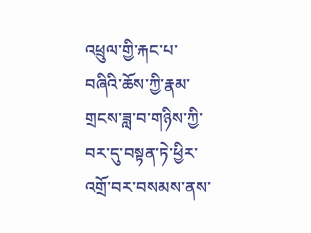འཕྲུལ་གྱི་རྐང་པ་བཞིའི་ཆོས་ཀྱི་རྣམ་གྲངས་ཟླ་བ་གཉིས་ཀྱི་བར་དུ་བསྟན་ཏེ་ཕྱིར་འགྲོ་བར་བསམས་ནས་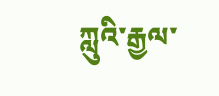ཀླུའི་རྒྱལ་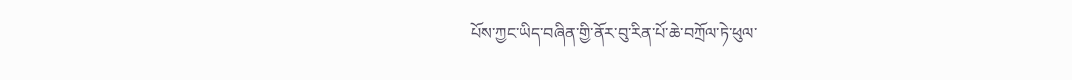པོས་ཀྱང་ཡིད་བཞིན་གྱི་ནོར་བུ་རིན་པོ་ཆེ་བཀྲོལ་ཏེ་ཕུལ་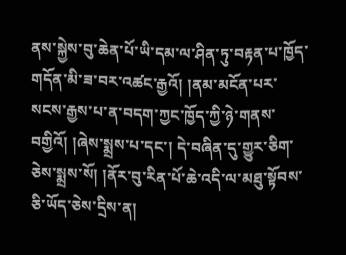ནས་སྐྱེས་བུ་ཆེན་པོ་ཡི་དམ་ལ་ཤིན་ཏུ་བརྟན་པ་ཁྱོད་གདོན་མི་ཟ་བར་འཚང་རྒྱའོ། །ནམ་མངོན་པར་སངས་རྒྱས་པ་ན་བདག་ཀྱང་ཁྱོད་ཀྱི་ཉེ་གནས་བགྱིའོ། །ཞེས་སྨྲས་པ་དང་། དེ་བཞིན་དུ་གྱུར་ཅིག་ཅེས་སྨྲས་སོ། །ནོར་བུ་རིན་པོ་ཆེ་འདི་ལ་མཐུ་སྟོབས་ཅི་ཡོད་ཅེས་དྲིས་ན།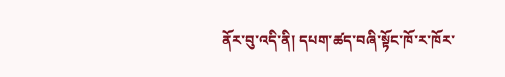ནོར་བུ་འདི་ནི། དཔག་ཚད་བཞི་སྟོང་ཁོ་ར་ཁོར་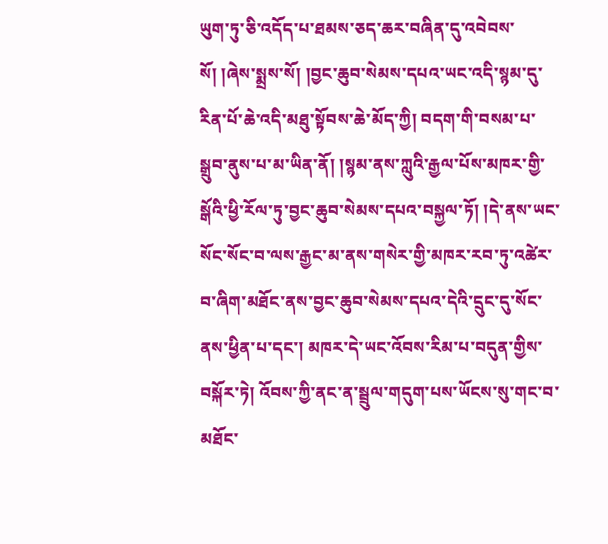ཡུག་ཏུ་ཅི་འདོད་པ་ཐམས་ཅད་ཆར་བཞིན་དུ་འབེབས་སོ། །ཞེས་སྨྲས་སོ། །བྱང་ཆུབ་སེམས་དཔའ་ཡང་འདི་སྙམ་དུ་རིན་པོ་ཆེ་འདི་མཐུ་སྟོབས་ཆེ་མོད་ཀྱི། བདག་གི་བསམ་པ་སྒྲུབ་ནུས་པ་མ་ཡིན་ནོ། །སྙམ་ནས་ཀླུའི་རྒྱལ་པོས་མཁར་གྱི་སྒོའི་ཕྱི་རོལ་ཏུ་བྱང་ཆུབ་སེམས་དཔའ་བསྐྱལ་ཏོ། །དེ་ནས་ཡང་སོང་སོང་བ་ལས་རྒྱང་མ་ནས་གསེར་གྱི་མཁར་རབ་ཏུ་འཚེར་བ་ཞིག་མཐོང་ནས་བྱང་ཆུབ་སེམས་དཔའ་དེའི་དྲུང་དུ་སོང་ནས་ཕྱིན་པ་དང་། མཁར་དེ་ཡང་འོབས་རིམ་པ་བདུན་གྱིས་བསྐོར་ཏེ། འོབས་ཀྱི་ནང་ན་སྦྲུལ་གདུག་པས་ཡོངས་སུ་གང་བ་མཐོང་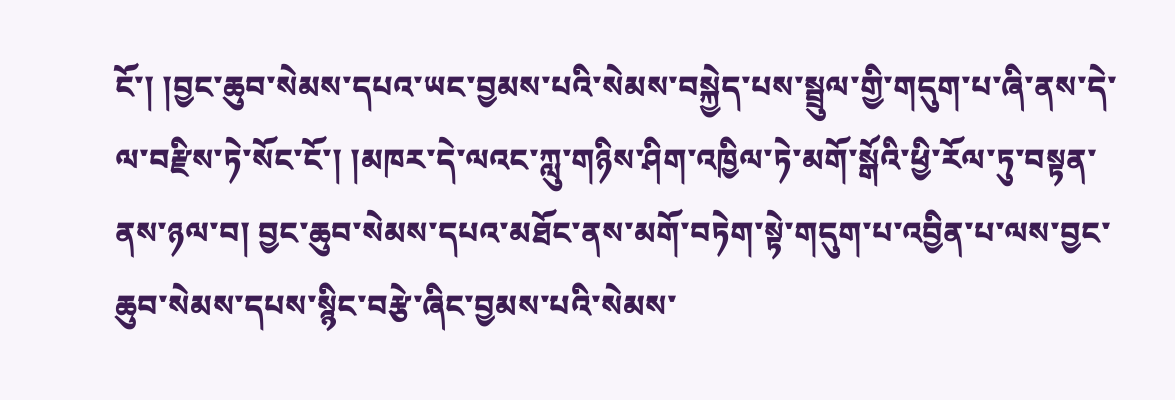ངོ་། །བྱང་ཆུབ་སེམས་དཔའ་ཡང་བྱམས་པའི་སེམས་བསྐྱེད་པས་སྦྲུལ་གྱི་གདུག་པ་ཞི་ནས་དེ་ལ་བརྫིས་ཏེ་སོང་ངོ་། །མཁར་དེ་ལའང་ཀླུ་གཉིས་ཤིག་འཁྱིལ་ཏེ་མགོ་སྒོའི་ཕྱི་རོལ་ཏུ་བསྟན་ནས་ཉལ་བ། བྱང་ཆུབ་སེམས་དཔའ་མཐོང་ནས་མགོ་བཏེག་སྟེ་གདུག་པ་འབྱིན་པ་ལས་བྱང་ཆུབ་སེམས་དཔས་སྙིང་བརྩེ་ཞིང་བྱམས་པའི་སེམས་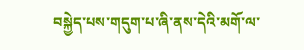བསྐྱེད་པས་གདུག་པ་ཞི་ནས་དེའི་མགོ་ལ་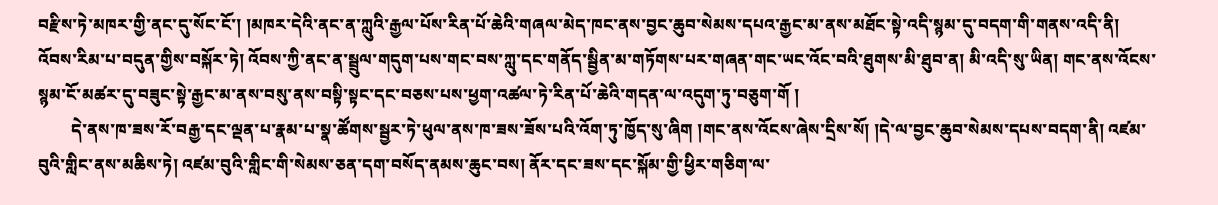བརྫིས་ཏེ་མཁར་གྱི་ནང་དུ་སོང་ངོ་། །མཁར་དེའི་ནང་ན་ཀླུའི་རྒྱལ་པོས་རིན་པོ་ཆེའི་གཞལ་མེད་ཁང་ནས་བྱང་ཆུབ་སེམས་དཔའ་རྒྱང་མ་ནས་མཐོང་སྟེ་འདི་སྙམ་དུ་བདག་གི་གནས་འདི་ནི། འོབས་རིམ་པ་བདུན་གྱིས་བསྐོར་ཏེ། འོབས་ཀྱི་ནང་ན་སྦྲུལ་གདུག་པས་གང་བས་ཀླུ་དང་གནོད་སྦྱིན་མ་གཏོགས་པར་གཞན་གང་ཡང་འོང་བའི་ཐུགས་མི་ཐུབ་ན། མི་འདི་སུ་ཡིན། གང་ནས་འོངས་སྙམ་ངོ་མཚར་དུ་བཟུང་སྟེ་རྒྱང་མ་ནས་བསུ་ནས་བསྟི་སྟང་དང་བཅས་པས་ཕྱག་འཚལ་ཏེ་རིན་པོ་ཆེའི་གདན་ལ་འདུག་ཏུ་བཅུག་གོ །
        དེ་ནས་ཁ་ཟས་རོ་བརྒྱ་དང་ལྡན་པ་རྣམ་པ་སྣ་ཚོགས་སྦྱར་ཏེ་ཕུལ་ནས་ཁ་ཟས་ཟོས་པའི་འོག་ཏུ་ཁྱོད་སུ་ཞིག །གང་ནས་འོངས་ཞེས་དྲིས་སོ། །དེ་ལ་བྱང་ཆུབ་སེམས་དཔས་བདག་ནི། འཛམ་བུའི་གླིང་ནས་མཆིས་ཏེ། འཛམ་བུའི་གླིང་གི་སེམས་ཅན་དག་བསོད་ནམས་ཆུང་བས། ནོར་དང་ཟས་དང་སྐོམ་གྱི་ཕྱིར་གཅིག་ལ་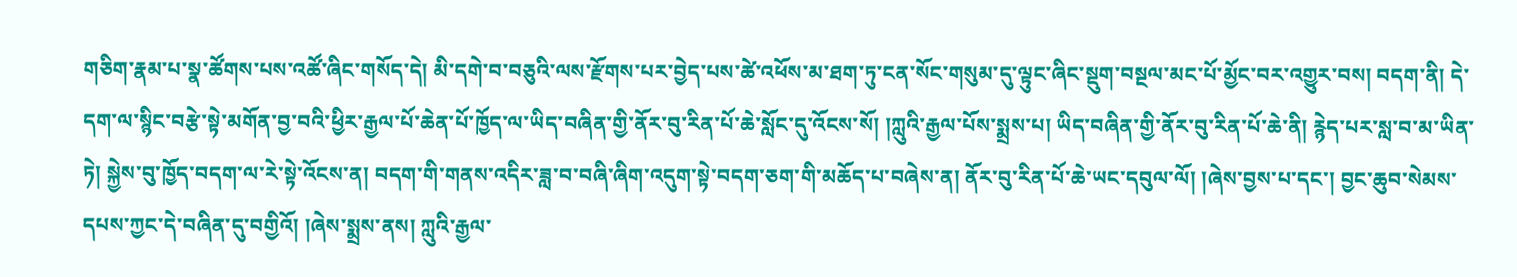གཅིག་རྣམ་པ་སྣ་ཚོགས་པས་འཚོ་ཞིང་གསོད་དེ། མི་དགེ་བ་བཅུའི་ལས་རྫོགས་པར་བྱེད་པས་ཚེ་འཕོས་མ་ཐག་ཏུ་ངན་སོང་གསུམ་དུ་ལྟུང་ཞིང་སྡུག་བསྔལ་མང་པོ་མྱོང་བར་འགྱུར་བས། བདག་ནི། དེ་དག་ལ་སྙིང་བརྩེ་སྟེ་མགོན་བྱ་བའི་ཕྱིར་རྒྱལ་པོ་ཆེན་པོ་ཁྱོད་ལ་ཡིད་བཞིན་གྱི་ནོར་བུ་རིན་པོ་ཆེ་སློང་དུ་འོངས་སོ། །ཀླུའི་རྒྱལ་པོས་སྨྲས་པ། ཡིད་བཞིན་གྱི་ནོར་བུ་རིན་པོ་ཆེ་ནི། རྙེད་པར་སླ་བ་མ་ཡིན་ཏེ། སྐྱེས་བུ་ཁྱོད་བདག་ལ་རེ་སྟེ་འོངས་ན། བདག་གི་གནས་འདིར་ཟླ་བ་བཞི་ཞིག་འདུག་སྟེ་བདག་ཅག་གི་མཆོད་པ་བཞེས་ན། ནོར་བུ་རིན་པོ་ཆེ་ཡང་དབུལ་ལོ། །ཞེས་བྱས་པ་དང་། བྱང་ཆུབ་སེམས་དཔས་ཀྱང་དེ་བཞིན་དུ་བགྱིའོ། །ཞེས་སྨྲས་ནས། ཀླུའི་རྒྱལ་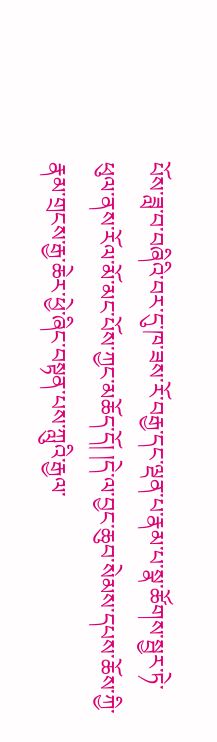པོས་ཟླ་བ་བཞིའི་བར་དུ་ཁ་ཟས་རོ་བརྒྱ་དང་ལྡན་པ་རྣམ་པ་སྣ་ཚོགས་སྦྱར་ཏེ་ཕུལ་ནས་རོལ་མོ་མང་པོས་ཀྱང་མཆོད་དོ། །དེ་ལ་བྱང་ཆུབ་སེམས་དཔས་ཆོས་ཀྱི་རྣམ་གྲངས་རྒྱ་ཆེར་ཕྱེ་ཞིང་བསྟན་པས་ཀླུའི་རྒྱལ་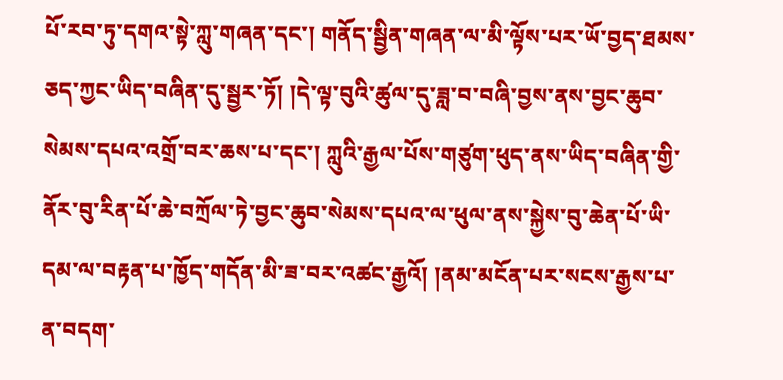པོ་རབ་ཏུ་དགའ་སྟེ་ཀླུ་གཞན་དང་། གནོད་སྦྱིན་གཞན་ལ་མི་ལྟོས་པར་ཡོ་བྱད་ཐམས་ཅད་ཀྱང་ཡིད་བཞིན་དུ་སྦྱར་ཏོ། །དེ་ལྟ་བུའི་ཚུལ་དུ་ཟླ་བ་བཞི་བྱས་ནས་བྱང་ཆུབ་སེམས་དཔའ་འགྲོ་བར་ཆས་པ་དང་། ཀླུའི་རྒྱལ་པོས་གཙུག་ཕུད་ནས་ཡིད་བཞིན་གྱི་ནོར་བུ་རིན་པོ་ཆེ་བཀྲོལ་ཏེ་བྱང་ཆུབ་སེམས་དཔའ་ལ་ཕུལ་ནས་སྐྱེས་བུ་ཆེན་པོ་ཡི་དམ་ལ་བརྟན་པ་ཁྱོད་གདོན་མི་ཟ་བར་འཚང་རྒྱའོ། །ནམ་མངོན་པར་སངས་རྒྱས་པ་ན་བདག་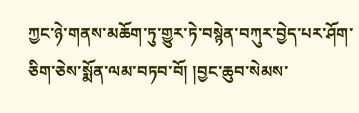ཀྱང་ཉེ་གནས་མཆོག་ཏུ་གྱུར་ཏེ་བསྙེན་བཀུར་བྱེད་པར་ཤོག་ཅིག་ཅེས་སྨོན་ལམ་བཏབ་བོ། །བྱང་ཆུབ་སེམས་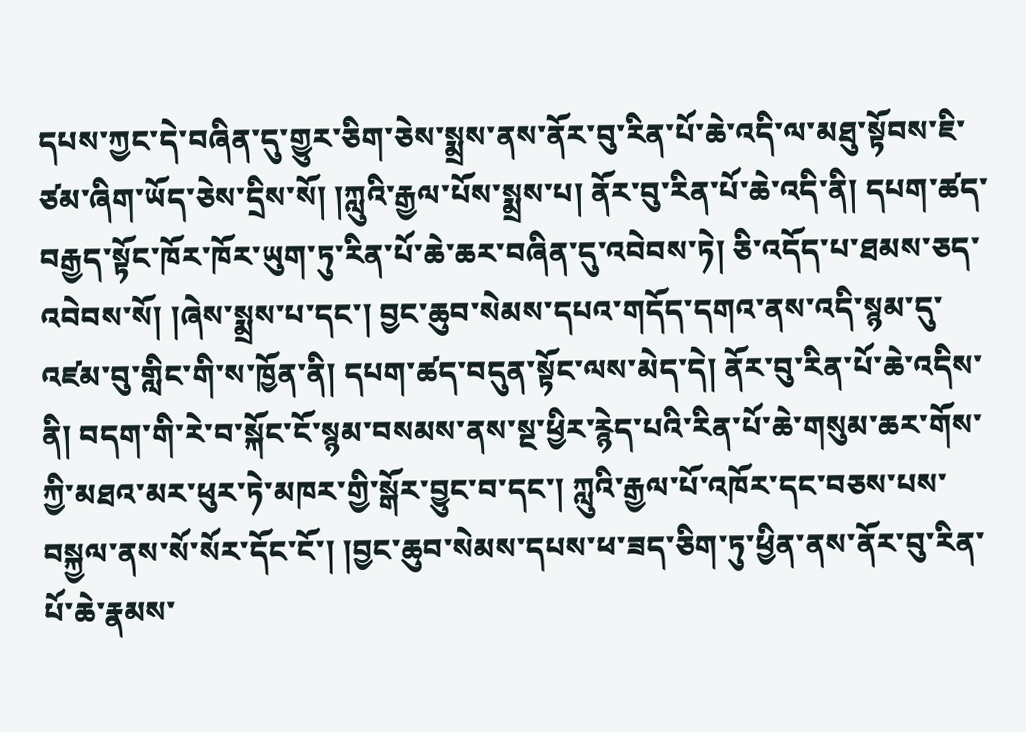དཔས་ཀྱང་དེ་བཞིན་དུ་གྱུར་ཅིག་ཅེས་སྨྲས་ནས་ནོར་བུ་རིན་པོ་ཆེ་འདི་ལ་མཐུ་སྟོབས་ཇི་ཙམ་ཞིག་ཡོད་ཅེས་དྲིས་སོ། །ཀླུའི་རྒྱལ་པོས་སྨྲས་པ། ནོར་བུ་རིན་པོ་ཆེ་འདི་ནི། དཔག་ཚད་བརྒྱད་སྟོང་ཁོར་ཁོར་ཡུག་ཏུ་རིན་པོ་ཆེ་ཆར་བཞིན་དུ་འབེབས་ཏེ། ཅི་འདོད་པ་ཐམས་ཅད་འབེབས་སོ། །ཞེས་སྨྲས་པ་དང་། བྱང་ཆུབ་སེམས་དཔའ་གདོད་དགའ་ནས་འདི་སྙམ་དུ་འཛམ་བུ་གླིང་གི་ས་ཁྱོན་ནི། དཔག་ཚད་བདུན་སྟོང་ལས་མེད་དེ། ནོར་བུ་རིན་པོ་ཆེ་འདིས་ནི། བདག་གི་རེ་བ་སྐོང་ངོ་སྙམ་བསམས་ནས་སྔ་ཕྱིར་རྙེད་པའི་རིན་པོ་ཆེ་གསུམ་ཆར་གོས་ཀྱི་མཐའ་མར་ཕུར་ཏེ་མཁར་གྱི་སྒོར་བྱུང་བ་དང་། ཀླུའི་རྒྱལ་པོ་འཁོར་དང་བཅས་པས་བསྐྱལ་ནས་སོ་སོར་དོང་ངོ་། །བྱང་ཆུབ་སེམས་དཔས་ཕ་ཟད་ཅིག་ཏུ་ཕྱིན་ནས་ནོར་བུ་རིན་པོ་ཆེ་རྣམས་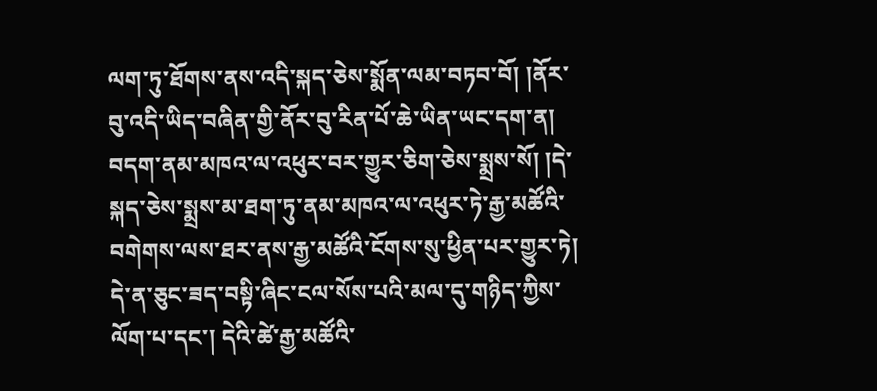ལག་ཏུ་ཐོགས་ནས་འདི་སྐད་ཅེས་སྨོན་ལམ་བཏབ་བོ། །ནོར་བུ་འདི་ཡིད་བཞིན་གྱི་ནོར་བུ་རིན་པོ་ཆེ་ཡིན་ཡང་དག་ན། བདག་ནམ་མཁའ་ལ་འཕུར་བར་གྱུར་ཅིག་ཅེས་སྨྲས་སོ། །དེ་སྐད་ཅེས་སྨྲས་མ་ཐག་ཏུ་ནམ་མཁའ་ལ་འཕུར་ཏེ་རྒྱ་མཚོའི་བགེགས་ལས་ཐར་ནས་རྒྱ་མཚོའི་ངོགས་སུ་ཕྱིན་པར་གྱུར་ཏེ། དེ་ན་ཅུང་ཟད་བསྟི་ཞིང་ངལ་སོས་པའི་མལ་དུ་གཉིད་ཀྱིས་ལོག་པ་དང་། དེའི་ཚེ་རྒྱ་མཚོའི་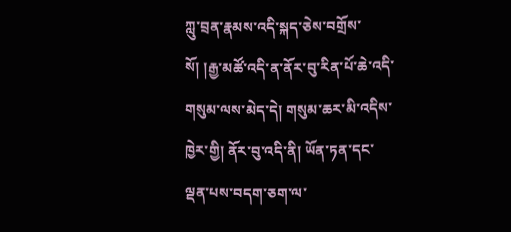ཀླུ་བྲན་རྣམས་འདི་སྐད་ཅེས་བགྲོས་སོ། །རྒྱ་མཚོ་འདི་ན་ནོར་བུ་རིན་པོ་ཆེ་འདི་གསུམ་ལས་མེད་དེ། གསུམ་ཆར་མི་འདིས་ཁྱེར་གྱི། ནོར་བུ་འདི་ནི། ཡོན་ཏན་དང་ལྡན་པས་བདག་ཅག་ལ་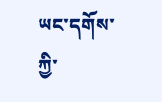ཡང་དགོས་ཀྱི་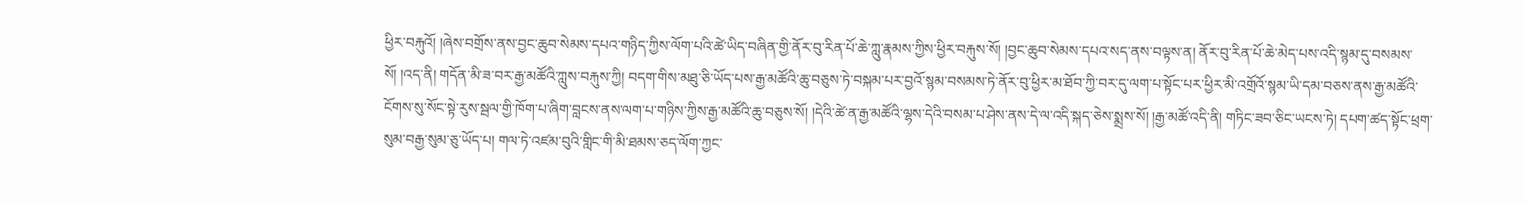ཕྱིར་བརྐུའོ། །ཞེས་བགྲོས་ནས་བྱང་ཆུབ་སེམས་དཔའ་གཉིད་ཀྱིས་ལོག་པའི་ཚེ་ཡིད་བཞིན་གྱི་ནོར་བུ་རིན་པོ་ཆེ་ཀླུ་རྣམས་ཀྱིས་ཕྱིར་བརྐུས་སོ། །བྱང་ཆུབ་སེམས་དཔའ་སད་ནས་བལྟས་ན། ནོར་བུ་རིན་པོ་ཆེ་མེད་པས་འདི་སྙམ་དུ་བསམས་སོ། །འད་ནི། གདོན་མི་ཟ་བར་རྒྱ་མཚོའི་ཀླུས་བརྐུས་ཀྱི། བདག་གིས་མཐུ་ཅི་ཡོད་པས་རྒྱ་མཚོའི་ཆུ་བཅུས་ཏེ་བསྐམ་པར་བྱའོ་སྙམ་བསམས་ཏེ་ནོར་བུ་ཕྱིར་མ་ཐོབ་ཀྱི་བར་དུ་ལག་པ་སྟོང་པར་ཕྱིར་མི་འགྲོའོ་སྙམ་ཡི་དམ་བཅས་ནས་རྒྱ་མཚོའི་ངོགས་སུ་སོང་སྟེ་རུས་སྦལ་གྱི་ཁོག་པ་ཞིག་བླངས་ནས་ལག་པ་གཉིས་ཀྱིས་རྒྱ་མཚོའི་ཆུ་བཅུས་སོ། །དེའི་ཚེ་ན་རྒྱ་མཚོའི་ལྷས་དེའི་བསམ་པ་ཤེས་ནས་དེ་ལ་འདི་སྐད་ཅེས་སྨྲས་སོ། །རྒྱ་མཚོ་འདི་ནི། གཏིང་ཟབ་ཅིང་ཡངས་ཏེ། དཔག་ཚད་སྟོང་ཕྲག་སུམ་བརྒྱ་སུམ་ཅུ་ཡོད་པ། གལ་ཏེ་འཛམ་བུའི་གླིང་གི་མི་ཐམས་ཅད་ལོག་ཀྱང་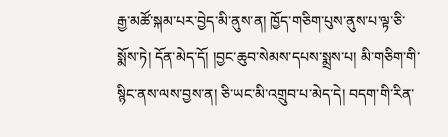རྒྱ་མཚོ་སྐམ་པར་བྱེད་མི་ནུས་ན། ཁྱོད་གཅིག་པུས་ནུས་པ་ལྟ་ཅི་སྨོས་ཏེ། དོན་མེད་དོ། །བྱང་ཆུབ་སེམས་དཔས་སྨྲས་པ། མི་གཅིག་གི་སྙིང་ནས་ལས་བྱས་ན། ཅི་ཡང་མི་འགྲུབ་པ་མེད་དེ། བདག་གི་རིན་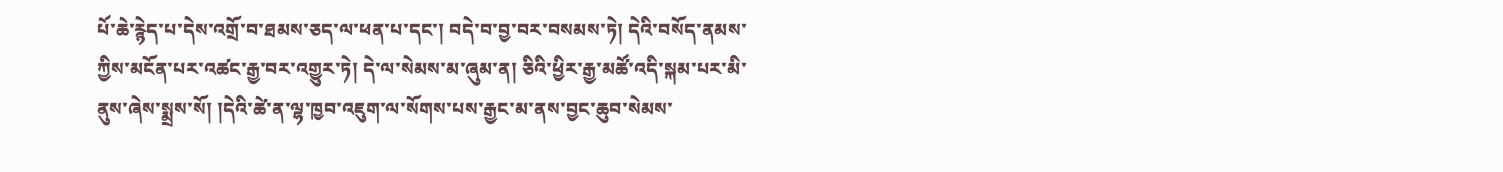པོ་ཆེ་རྙེད་པ་དེས་འགྲོ་བ་ཐམས་ཅད་ལ་ཕན་པ་དང་། བདེ་བ་བྱ་བར་བསམས་ཏེ། དེའི་བསོད་ནམས་ཀྱིས་མངོན་པར་འཚང་རྒྱ་བར་འགྱུར་ཏེ། དེ་ལ་སེམས་མ་ཞུམ་ན། ཅིའི་ཕྱིར་རྒྱ་མཚོ་འདི་སྐམ་པར་མི་ནུས་ཞེས་སྨྲས་སོ། །དེའི་ཚེ་ན་ལྷ་ཁྱབ་འཇུག་ལ་སོགས་པས་རྒྱང་མ་ནས་བྱང་ཆུབ་སེམས་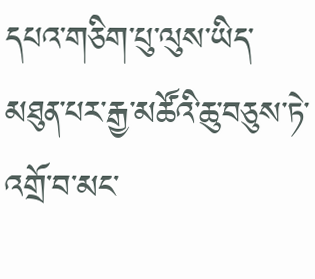དཔའ་གཅིག་པུ་ལུས་ཡིད་མཐུན་པར་རྒྱ་མཚོའི་ཆུ་བཅུས་ཏེ་འགྲོ་བ་མང་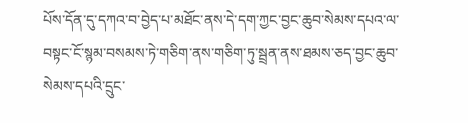པོས་དོན་དུ་དཀའ་བ་བྱེད་པ་མཐོང་ནས་དེ་དག་ཀྱང་བྱང་ཆུབ་སེམས་དཔའ་ལ་བསྟང་ངོ་སྙམ་བསམས་ཏེ་གཅིག་ནས་གཅིག་ཏུ་སྦྲན་ནས་ཐམས་ཅད་བྱང་ཆུབ་སེམས་དཔའི་དྲུང་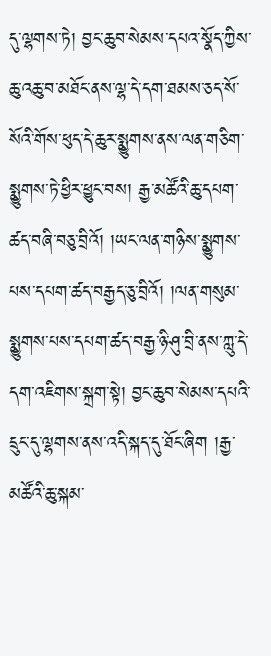དུ་ལྷགས་ཏེ། བྱང་ཆུབ་སེམས་དཔའ་སྣོད་ཀྱིས་ཆུ་འཆུ་བ་མཐོང་ནས་ལྷ་དེ་དག་ཐམས་ཅད་སོ་སོའི་གོས་ཕུད་དེ་ཆུར་སྨྱུགས་ནས་ལན་གཅིག་སྨྱུགས་ཏེ་ཕྱིར་ཕྱུང་བས། རྒྱ་མཚོའི་ཆུ་དཔག་ཚད་བཞི་བཅུ་བྲིའོ། །ཡང་ལན་གཉིས་སྨྱུགས་པས་དཔག་ཚད་བརྒྱད་ཅུ་བྲིའོ། །ལན་གསུམ་སྨྱུགས་པས་དཔག་ཚད་བརྒྱ་ཉི་ཤུ་བྲི་ནས་ཀླུ་དེ་དག་འཇིགས་སྐྲག་སྟེ། བྱང་ཆུབ་སེམས་དཔའི་དྲུང་དུ་ལྷགས་ནས་འདི་སྐད་དུ་ཐོང་ཞིག །རྒྱ་མཚོའི་ཆུ་སྐམ་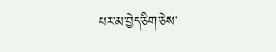པར་མ་བྱེད་ཅིག་ཅེས་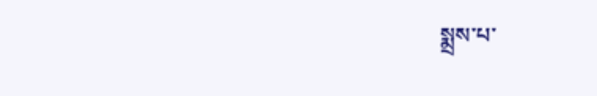སྨྲས་པ་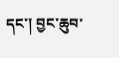དང་། བྱང་ཆུབ་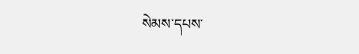སེམས་དཔས་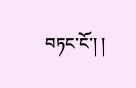བཏང་ངོ་། །